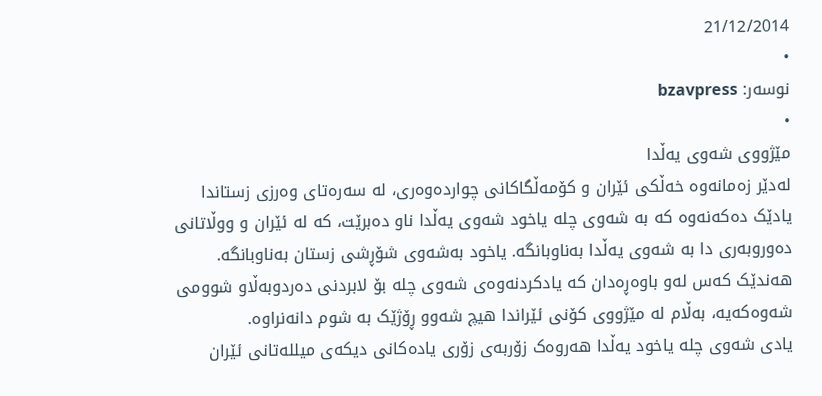21/12/2014
•
نوسەر: bzavpress
•
مێژووی شەوی یەڵدا
لەدێر زەمانەوە خەڵکی ئێران و کۆمەڵگاکانی چواردەوەری، لە سەرەتای وەرزی زستاندا یادێک دەکەنەوە کە بە شەوی چلە یاخود شەوی یەڵدا ناو دەبرێت، کە لە ئێران و ووڵاتانی دەوروبەری دا بە شەوی یەڵدا بەناوبانگە. یاخود بەشەوی شۆڕشی زستان بەناوبانگە.
هەندێک کەس لەو باوەڕەدان کە یادکردنەوەی شەوی چلە بۆ لابردنی دەردوبەڵاو شوومی شەوەکەیە، بەڵام لە مێژووی کۆنی ئێراندا هیچ شەوو ڕۆژێک بە شوم دانەنراوە.
یادی شەوی چلە یاخود یەڵدا هەروەک زۆربەی زۆری یادەکانی دیکەی میللەتانی ئێران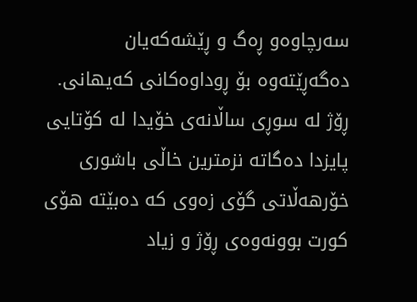سەرچاوەو ڕەگ و ڕێشەکەیان دەگەڕێتەوە بۆ ڕوداوەکانی کەیهانی.
ڕۆژ لە سوڕی ساڵانەی خۆیدا لە کۆتایی پایزدا دەگاتە نزمترین خاڵی باشوری خۆرهەڵاتی گۆی زەوی کە دەبێتە هۆی کورت بوونەوەی ڕۆژ و زیاد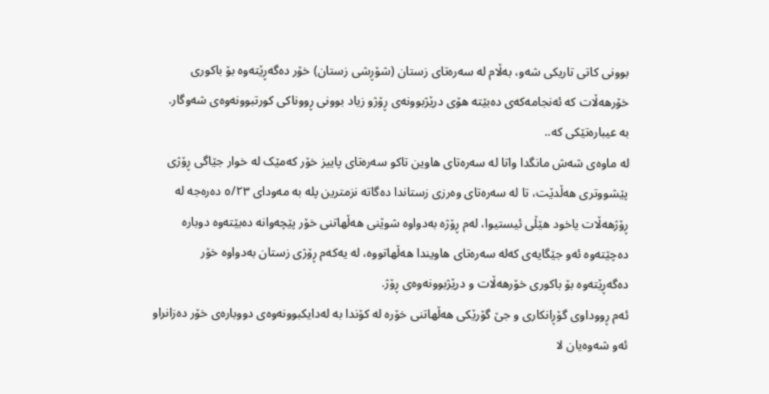بوونی کاتی تاریکی شەو، بەڵام لە سەرەتای زستان (شۆڕشی زستان) خۆر دەگەڕێتەوە بۆ باکوری خۆرهەڵات کە ئەنجامەکەی دەبێتە هۆی درێژبوونەی ڕۆژو زیاد بوونی ڕووناکی کورتبوونەوەی شەوگار.
بە عیبارەتێکی کە..
لە ماوەی شەش مانگدا واتا لە سەرەتای هاوین تاکو سەرەتای پاییز خۆر کەمێک لە خوار جێاگی ڕۆژی پێشووتری هەڵدێت، تا لە سەرەتای وەرزی زستاندا دەگاتە نزمترین پلە بە مەودای ٥/٢٣ دەرەجە لە ڕۆژهەڵات یاخود هێڵی ئیستیوا، لەم ڕۆژە بەدواوە شوێنی هەڵهاتنی خۆر پێچەوانە دەبێتەوە دوبارە دەچێتەوە ئەو جێگایەی کەلە سەرەتای هاویندا هەڵهاتووە، لە یەکەم ڕۆژی زستان بەدواوە خۆر دەگەڕێتەوە بۆ باکوری خۆرهەڵات و درێژبوونەوەی ڕۆژ.
ئەم ڕووداوی گۆڕانکاری و جێ گۆرێکی هەڵهاتنی خۆرە لە کۆندا بە لەدایکبوونەوەی دووبارەی خۆر دەزانراو ئەو شەوەیان لا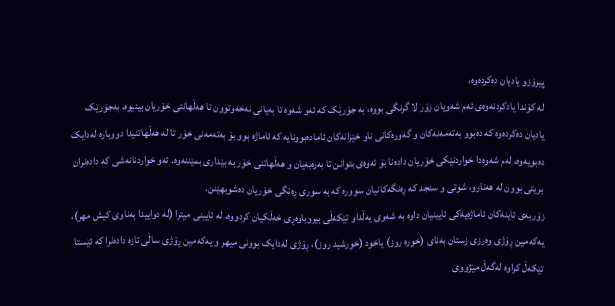پیرۆزو یادیان دەکردەوە.
لە کۆندا یادکردنەوەی ئەم شەویان زۆر لا گرنگی بووە، بە جۆرێک کە ئەو شەوە تا بەیانی نەخەوتوون تا هەڵهانتی خۆریان بینیوە، بەجۆرێک یادیان دەکردەوە کە دەبوو بەتەمەنەکان و گەورەکانی ناو خێزانەکان ئامادەبوونایە کە ئاماژە بوو بۆ بەتەمەنی خۆر تا لە هەڵهاتنیدا دووبارە لەدایک دەبویەوە، لەم شەوەدا خواردنێکی خۆریان دادەنا بۆ ئەوەی بتوانن تا بەرەبەیان و هەڵهاتنی خۆر بە بێداری بمێننەوە. ئەو خواردنانەشی کە دادەنران بریتی بوون لە هەنارو، شوتی و سنجد کە ڕەنگەکانیان سوورە کە بە سوری ڕەنگی خۆریان دەشوبهێنن.
زۆربەی ئاینەکان ئاماژەیەکی ئایینیان داوە بە شەوی یەڵداو تێکەڵی بیروباوەڕی خەڵکیان کردووە، لە ئایینی میترا (لە دواییدا بەناوی کیش مهر)، یەکەمین ڕۆژی وەرزی زستان بەنای (خورە روز) یاخود (خورشید روز)، ڕۆژی لەدایک بوونی میهر و یەکەمین ڕۆژی ساڵی تازە دادەنرا کە ئێستا تێکەڵ کراوە لەگەڵ مێژووی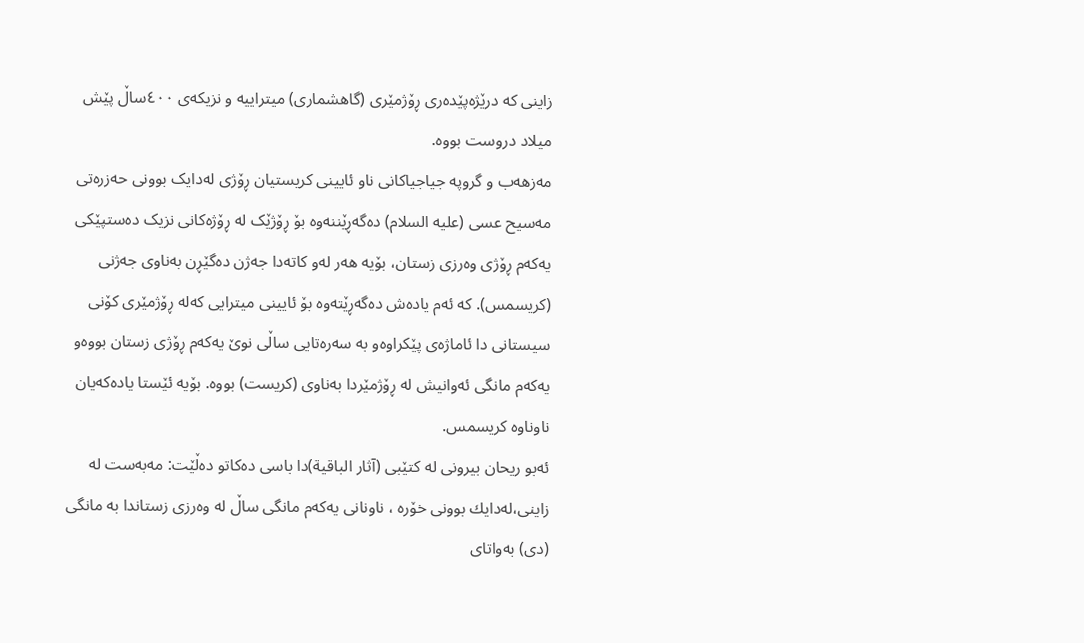زاینی کە درێژەپێدەری ڕۆژمێری (گاهشماری) میتراییە و نزیکەی ٤٠٠ساڵ پێش میلاد دروست بووە.
مەزهەب و گروپە جیاجیاکانی ناو ئایینی کریستیان ڕۆژی لەدایک بوونی حەزرەتی مەسیح عسی (علیە السلام) دەگەڕێننەوە بۆ ڕۆژێک لە ڕۆژەکانی نزیک دەستپێکی یەکەم ڕۆژی وەرزی زستان، بۆیە هەر لەو کاتەدا جەژن دەگێڕن بەناوی جەژنی (کریسمس). کە ئەم یادەش دەگەڕێتەوە بۆ ئایینی میترایی کەلە ڕۆژمێری کۆنی سیستانی دا ئاماژەی پێکراوەو بە سەرەتایی ساڵی نوێ یەکەم ڕۆژی زستان بووەو یەکەم مانگی ئەوانیش لە ڕۆژمێردا بەناوی (کریست) بووە. بۆیە ئێستا یادەکەیان ناوناوە کریسمس.
ئەبو ریحان بیرونی لە کتێبی (آثار الباقیة)دا باسی دەکاتو دەڵێت: مەبەست لە زاینی،لەدایك بوونی خۆرە ، ناونانی یەکەم مانگی ساڵ لە وەرزی زستاندا بە مانگی (دی) بەواتای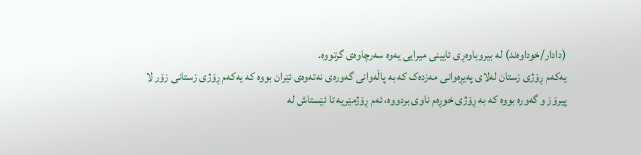(دادار/خوداوەند) لە بیروباوەڕی ئایینی میرایی یەوە سەرچاوەی گرتووە.
یەکەم ڕۆژی زستان لەلای پەیڕەوانی مەزدەک کە بە پاڵەوانی گەورەی نەتەوەی ئێران بووە کە یەکەم ڕۆژی زستانی زۆر لا پیرۆز و گەورە بووە کە بە ڕۆژی خوڕەم ناوی بردووە، ئەم ڕۆژمێریە تا ئێستاش لە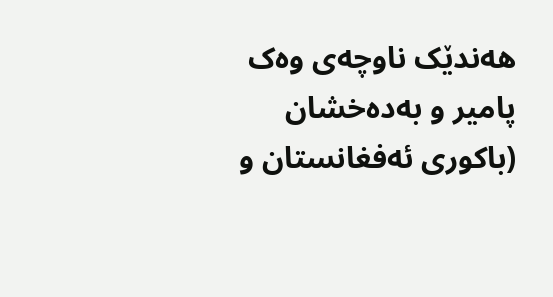هەندێک ناوچەی وەک پامیر و بەدەخشان (باکوری ئەفغانستان و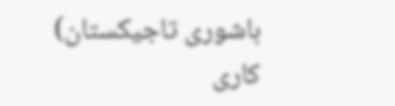باشوری تاجیکستان) کاری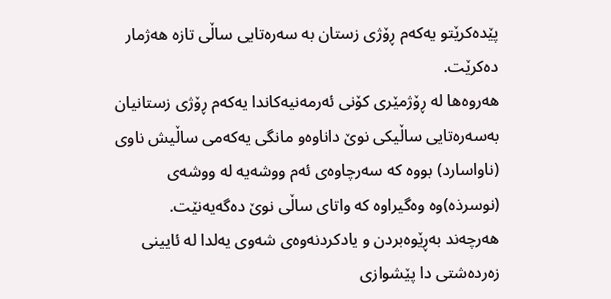پێدەکرێتو یەکەم ڕۆژی زستان بە سەرەتایی ساڵی تازە هەژمار دەکرێت.
هەروەها لە ڕۆژمێری کۆنی ئەرمەنیەکاندا یەکەم ڕۆژی زستانیان بەسەرەتایی ساڵیکی نوێ داناوەو مانگی یەکەمی ساڵیش ناوی (ناواسارد) بووە کە سەرچاوەی ئەم ووشەیە لە ووشەی (نوسرذە)وە وەگیراوە کە واتای ساڵی نوێ دەگەیەنێت.
هەرچەند بەڕێوەبردن و یادکردنەوەی شەوی یەلدا لە ئایینی زەردەشتی دا پێشوازی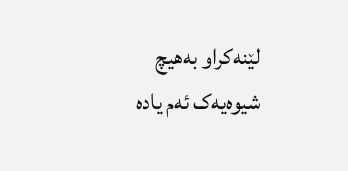لێنەکراو بەهیچ شیوەیەک ئەم یادە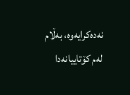نەدەکرایەوە، بەڵام لەم کۆتاییانەدا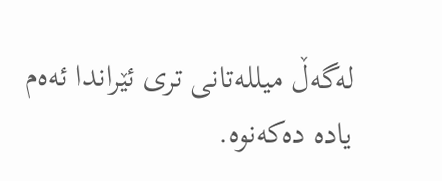لەگەڵ میللەتانی تری ئێراندا ئەەم یادە دەکەنوە.